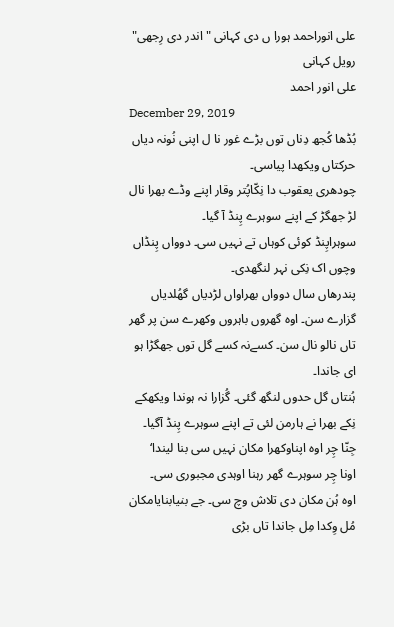علی انوراحمد ہورا ں دی کہانی " اندر دی رِجھی" رویل کہانی
علی انور احمد
December 29, 2019
بُڈھا کُجھ دِناں توں بڑے غور نا ل اپنی نُونہ دیاں حرکتاں ویکھدا پیاسی۔
چودھری یعقوب دا نِکّاپُتر وقار اپنے وڈے بھرا نال لڑ جھگڑ کے اپنے سوہرے پِنڈ آ گیا۔
سوہراپِنڈ کوئی کوہاں تے نہیں سی۔ دوواں پِنڈاں وچوں اک نِکی نہر لنگھدی۔
پندرھاں سال دوواں بھراواں لڑدیاں گھُلدیاں گزارے سن۔ اوہ گھروں باہروں وکھرے سن پر گھر تاں نالو نال سن۔ کسےنہ کسے گل توں جھگڑا ہو ای جاندا۔
ہُنتاں گل حدوں لنگھ گئی۔ گُزارا نہ ہوندا ویکھکے نِکے بھرا نے ہارمن لئی تے اپنے سوہرے پِنڈ آگیا۔
جِنّا چِر اوہ اپناوکھرا مکان نہیں سی بنا لیندا‘
اونا چِر سوہرے گھر رہنا اوہدی مجبوری سی۔
اوہ ہُن مکان دی تلاش وچ سی۔ جے بنیابنایامکان مُل وِکدا مِل جاندا تاں بڑی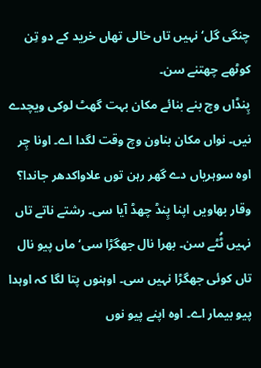چنگی گل‘ نہیں تاں خالی تھاں خرید کے دو تِن کوٹھے چھتنے سن۔
پِنڈاں وچ بنے بنائے مکان بہت گھٹ لوکی ویچدے نیں۔ نواں مکان بناون وچ وقت لگدا اے۔ اونا چِر اوہ سوہریاں دے گھر رہن توں علاواکدھر جاندا؟ وقار بھاویں اپنا پِنڈ چھڈ آیا سی۔ رشتے ناتے تاں نہیں ٹُٹے سن۔ بھرا نال جھگڑا سی‘ ماں پیو نال تاں کوئی جھگڑا نہیں سی۔ اوہنوں پتا لگا کہ اوہدا پیو بیمار اے۔ اوہ اپنے پیو نوں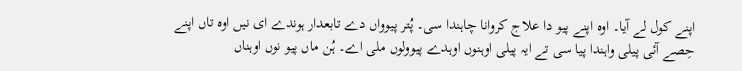اپنے کول لے آیا۔ اوہ اپنے پیو دا علاج کروانا چاہندا سی۔ پُتر پیوواں دے تابعدار ہوندے ای نیں اوہ تاں اپنے حِصے آئی پیلی واہندا پیا سی تے ایہ پیلی اوہنوں اوہدے پیوولوں ملی اے۔ ہُن ماں پیو نوں اوہناں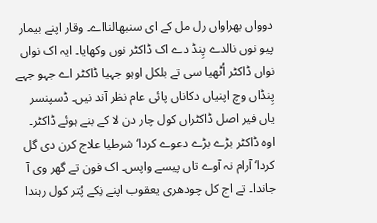دوواں بھراواں رل مل کے ای سنبھالنااے۔ وقار اپنے بیمار پیو نوں نالدے پِنڈ دے اک ڈاکٹر نوں وکھایا۔ ایہ اک نواں نواں ڈاکٹر اُٹھیا سی تے بلکل اوہو جہیا ڈاکٹر اے جہو جہے پِنڈاں وچ اپنیاں دکاناں پائی عام نظر آند نیں۔ ڈسپنسر یاں فیر اصل ڈاکٹراں کول چار دن لا کے بنے ہوئے ڈاکٹر۔
اوہ ڈاکٹر بڑے بڑے دعوے کردا‘ شرطیا علاج کرن دی گل کردا‘ آرام نہ آوے تاں پیسے واپس۔ اک فون تے گھر وی آ جاندا۔ تے اج کل چودھری یعقوب اپنے نِکے پُتر کول رہندا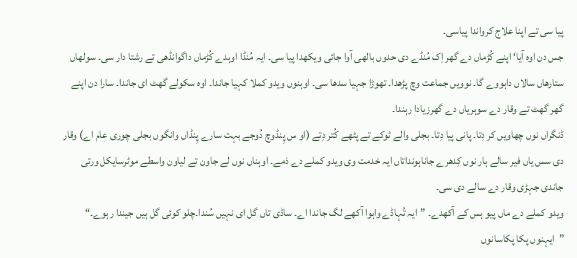پیا سی تے اپنا علاج کرواندا پیاسی۔
جس دن اوہ آیا‘ اپنے کُڑماں دے گھر اِک مُنڈے دی حدوں بالھی آوا جائی ویکھدا پیا سی۔ ایہ مُنڈا اوہدے کُڑماں داگوانڈھی تے رشتا دار سی۔ سولھاں ستارھاں سالاں داہووے گا۔ نوویں جماعت وچ پڑھدا۔ تھوڑا جہیا سدھا سی۔ اوہنوں ویدو کملا کہیا جاندا۔ اوہ سکولے گھٹ ای جاندا۔ سارا دن اپنے گھر گھٹ تے وقار دے سوہریاں دے گھرزیادا رہندا۔
ڈنگراں نوں چھاویں کر دِتا۔ پانی پیا دِتا۔ بجلی والے ٹوکے تے پٹھے کُتر دِتے (او س پِنڈوچ دُوجے بہت سارے پِنڈاں وانگوں بجلی چوری عام اے) وقار دی سس یاں فیر سالے ہار نوں کِدھرے جاناہونداتاں ایہ خدمت وی ویدو کملے دے ذمے۔ اوہناں نوں لے جاون تے لیاون واسطے موٹرسایکل ورتی جاندی جہڑی وقار دے سالے دی سی۔
ویدو کملے دے ماں پیو ہس کے آکھدے۔ ”ایہ تُہاڈے واہوا آکھے لگ جاندا اے۔ ساڈی تاں گل ای نہیں سُندا۔چلو کوئی گل ہیں جیندا رہوے۔“ ”ایہنوں پکا پکاسانوں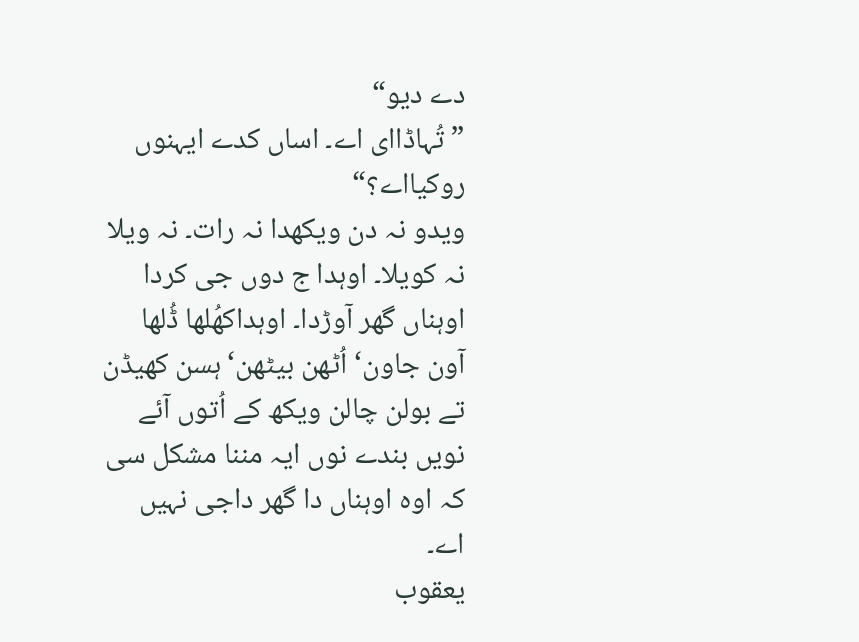دے دیو“
”تُہاڈاای اے۔ اساں کدے ایہنوں روکیااے؟“
ویدو نہ دن ویکھدا نہ رات۔ نہ ویلا نہ کویلا۔ اوہدا ج دوں جی کردا اوہناں گھر آوڑدا۔ اوہداکھُلھا ڈُلھا آون جاون‘ اُٹھن بیٹھن‘ ہسن کھیڈن تے بولن چالن ویکھ کے اُتوں آئے نویں بندے نوں ایہ مننا مشکل سی کہ اوہ اوہناں دا گھر داجی نہیں اے۔
یعقوب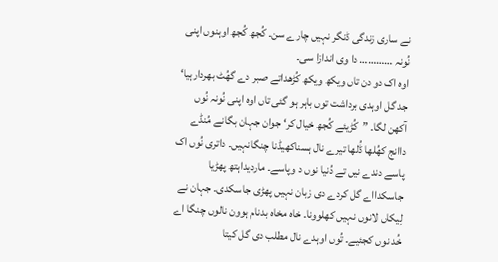نے ساری زندگی ڈنگر نہیں چارے سن۔ کُجھ کُجھ اوہنوں اپنی نُونہ ………… دا وی اندازا سی۔
اوہ اک دو دن تاں ویکھ ویکھ کُڑھداتے صبر دے گھُٹ بھردارہیا‘ جد گل اوہدی برداشت توں باہر ہو گئی تاں اوہ اپنی نُونہ نُوں آکھن لگا۔ ”کُڑیئے کُجھ خیال کر‘ جوان جہان بگانے مُنڈے داانج کھُلھا ڈُلھا تیرے نال ہسناکھیڈنا چنگانہیں۔ داتری نُوں اک پاسے دندے نیں تے دُنیا نوں د وپاسے۔ ماردیداہتھ پھڑیا جاسکدااے گل کردے دی زبان نہیں پھڑی جاسکدی۔ جہان نے لِیکاں لانوں نہیں کھلوونا۔ خاہ مخاہ بدنام ہوون نالوں چنگا اے خُد نوں کجئیے۔ تُوں اوہدے نال مطلب دی گل کیتا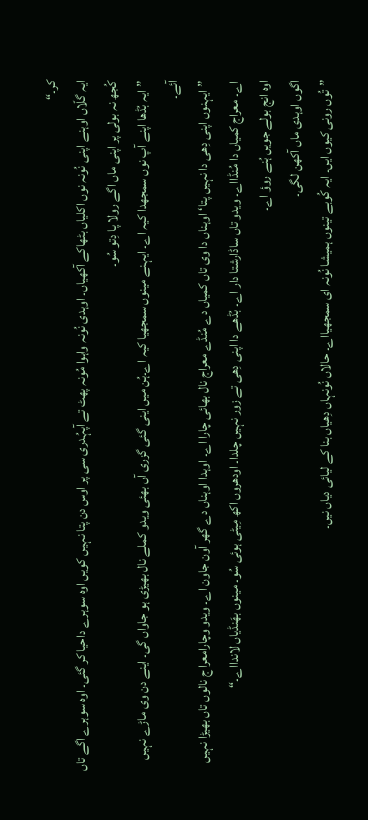کر۔“
ایہ گلّاں اوہنے اپنی نُونہ نوں اکلیاں بٹھاکے آکھیاں۔ اوہدی نُونہ واہوا مُونہ پھٹ تے آپہُدری سی پر اوس دن پتا نہیں کویں اوہ سوہرے داحیا کر گئی۔ اوہ سوہرے اگے تاں کُجھ نہ بولی پر اپنی ماں اگے رولا پا دِتو سُو۔
”ایہ بُڈھا اپنے آپ نوں سمجھدا کیہ اے۔ ایہنے مینوں سمجھیا کیہ اے۔ہُن میں اینی گئی گزری آں بھئی ویدو کملے نال بھیڑی ہو جاواں گی۔ اینے دن وی ماڑے نہیں آئے۔
”ایہنوں اپنی دِھی دا نہیں پتا‘ اوہناں دا وی تاں کمیاں دے مُنڈے معراج نال بھائی چارا اے۔ اوہدا اوہناں دے گھر آون جاون اے۔ ویدو وچارامعرا ج نالوں تاں بھیڑا نہیں اے۔ معراج کمیاں دا مُنڈااے۔ ویدو تاں ساڈارشتا دار اے۔ بُڈھے دا اپنی دِھی تے زور نہیں چلدا۔ اودھروں اکھ مِیٹی ہوئی سُو۔ مینوں بھَنڈیاں لاندااے۔“
اوہ انج بولے جویں ہُنے روؤ اے۔
اگوں اوہدی ماں آکھن لگی۔
”تُوں رونی کیوں ایں۔ ایہ کُوبے تینوں ہمیشا نُونہ ای سمجھیااے۔ حالاں نُونہاں دِھیاں بنا کے لیائی دیاں نیں۔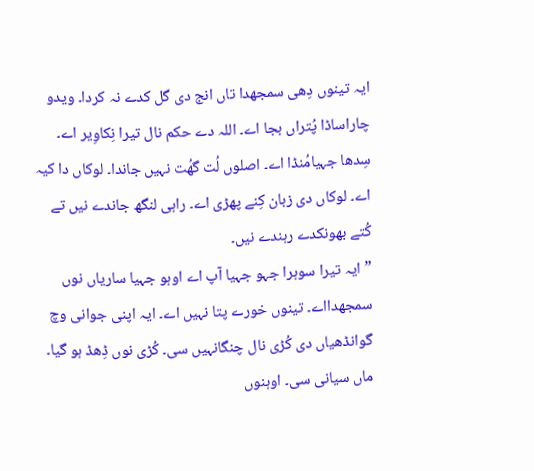ایہ تینوں دِھی سمجھدا تاں انج دی گل کدے نہ کردا۔ ویدو چاراساڈا پُتراں بجا اے۔ اللہ دے حکم نال تیرا نِکاوِیر اے۔ سِدھا جہیامُنڈا اے۔ اصلوں لُت گھُت نہیں جاندا۔ لوکاں دا کیہ اے۔ لوکاں دی زبان کِنے پھڑی اے۔ راہی لنگھ جاندے نیں تے کُتے بھونکدے رہندے نیں۔
”ایہ تیرا سوہرا جہو جہیا آپ اے اوہو جہیا ساریاں نوں سمجھدااے۔ تینوں خورے پتا نہیں اے۔ ایہ اپنی جوانی وچ گوانڈھیاں دی کُڑی نال چنگانہیں سی۔ کُڑی نوں ڈِھڈ ہو گیا۔ ماں سیانی سی۔ اوہنوں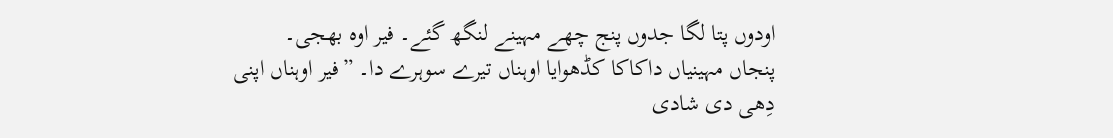اودوں پتا لگا جدوں پنج چھے مہینے لنگھ گئے۔ فیر اوہ بھجی۔
پنجاں مہینیاں داکاکا کڈھوایا اوہناں تیرے سوہرے دا۔ ”فیر اوہناں اپنی دِھی دی شادی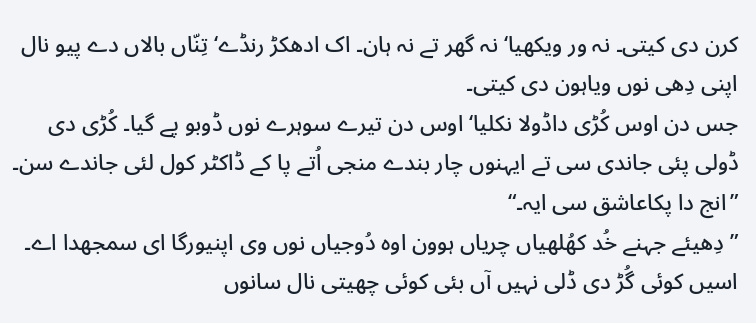کرن دی کیتی۔ نہ ور ویکھیا‘ نہ گھر تے نہ ہان۔ اک ادھکڑ رنڈے‘ تِنّاں بالاں دے پیو نال اپنی دِھی نوں ویاہون دی کیتی۔
جس دن اوس کُڑی داڈولا نکلیا‘ اوس دن تیرے سوہرے نوں ڈوبو پے گیا۔ کُڑی دی ڈولی پئی جاندی سی تے ایہنوں چار بندے منجی اُتے پا کے ڈاکٹر کول لئی جاندے سن۔
”انج دا پکاعاشق سی ایہ۔“
”دِھیئے جہنے خُد کھُلھیاں چریاں ہوون اوہ دُوجیاں نوں وی اپنیورگا ای سمجھدا اے۔ اسیں کوئی گُڑ دی ڈلی نہیں آں بئی کوئی چھیتی نال سانوں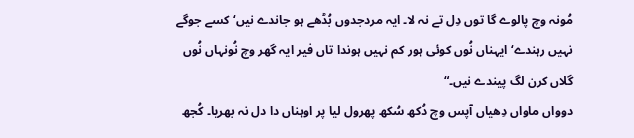مُونہ وچ پالوے گا توں دِل تے نہ لا۔ ایہ مردجدوں بُڈھے ہو جاندے نیں‘ کسے جوگے نہیں رہندے‘ ایہناں نُوں کوئی ہور کم نہیں ہوندا تاں فیر ایہ گھر وچ نُونہاں نُوں گلاں کرن لگ پیندے نیں۔“
دوواں ماواں دِھیاں آپس وچ دُکھ سُکھ پھرول لیا پر اوہناں دا دل نہ بھریا۔ کُجھ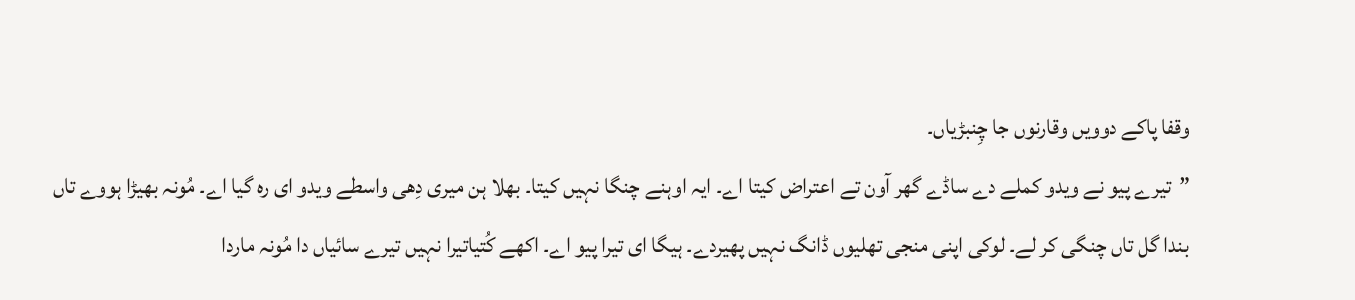وقفا پاکے دوویں وقارنوں جا چِنبڑیاں۔
”تیرے پیو نے ویدو کملے دے ساڈے گھر آون تے اعتراض کیتا اے۔ ایہ اوہنے چنگا نہیں کیتا۔ بھلا ہن میری دِھی واسطے ویدو ای رہ گیا اے۔ مُونہ بھیڑا ہووے تاں بندا گل تاں چنگی کر لے۔ لوکی اپنی منجی تھلیوں ڈانگ نہیں پھیردے۔ ہیگا ای تیرا پیو اے۔ اکھے کُتیاتیرا نہیں تیرے سائیاں دا مُونہ ماردا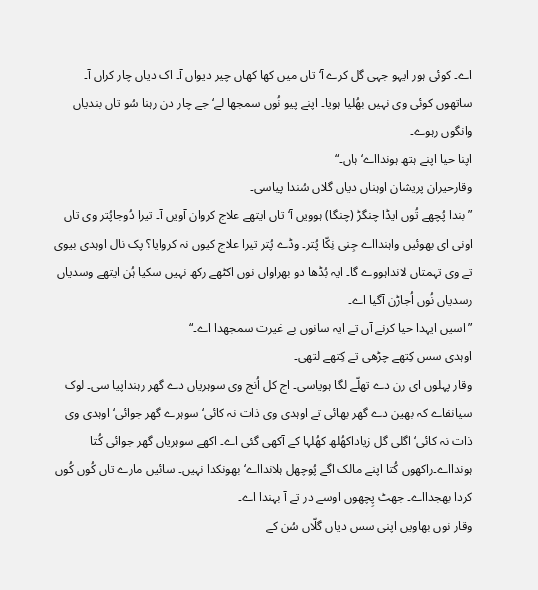اے۔ کوئی ہور ایہو جہی گل کرے آ‘ تاں میں کھا کھاں چیر دیواں آ۔ اک دیاں چار کراں آ۔ ساتھوں کوئی وی نہیں بھُلیا ہویا۔ اپنے پیو نُوں سمجھا لے‘ جے چار دن رہنا سُو تاں بندیاں وانگوں رہوے۔
اپنا حیا اپنے ہتھ ہوندااے‘ ہاں۔“
وقارحیران پریشان اوہناں دیاں گلاں سُندا پیاسی۔
”بندا پُچھے تُوں ایڈا چنگڑ (چنگا) ہوویں آ‘تاں ایتھے علاج کروان آویں آ۔ تیرا دُوجاپُتر وی تاں اونی ای بھوئیں واہندااے جِنی نِکّا پُتر۔ وڈے پُتر تیرا علاج کیوں نہ کروایا؟ پک نال اوہدی بیوی تے وی تہمتاں لانداہووے گا۔ ایہ بُڈھا دو بھراواں نوں اکٹھے رکھ نہیں سکیا ہُن ایتھے وسدیاں رسدیاں نُوں اُجاڑن آگیا اے۔
”اسیں ایہدا حیا کرنے آں تے ایہ سانوں بے غیرت سمجھدا اے۔“
اوہدی سس کِتھے چڑھی تے کِتھے لتھی۔
وقار پہلوں ای رن دے تھلّے لگا ہویاسی۔ اج کل اُنج وی سوہریاں دے گھر رہنداپیا سی۔ لوک سیانفاے کہ بھین دے گھر بھائی تے اوہدی وی ذات نہ کائی‘ سوہرے گھر جوائی‘ اوہدی وی ذات نہ کائی‘ اگلی گل زیاداکھُلھ کھُلہا کے آکھی گئی اے۔ اکھے سوہریاں گھر جوائی کُتا ہوندااے۔راکھوں کُتا اپنے مالک اگے پُوچھل ہلاندااے‘ بھونکدا نہیں۔ سائیں مارے تاں کُوں کُوں کردا بھجدااے۔ جھٹ پِچھوں اوسے در تے آ بہندا اے۔
وقار نوں بھاویں اپنی سس دیاں گلّاں سُن کے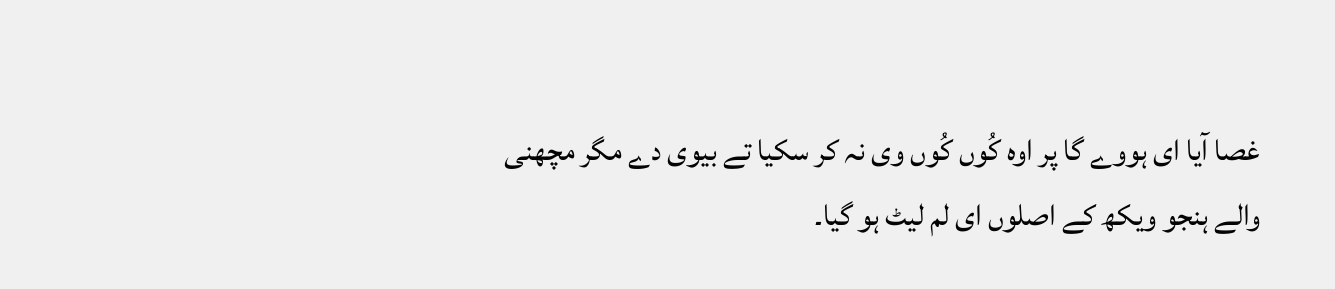غصا آیا ای ہووے گا پر اوہ کُوں کُوں وی نہ کر سکیا تے بیوی دے مگر مچھنی والے ہنجو ویکھ کے اصلوں ای لم لیٹ ہو گیا۔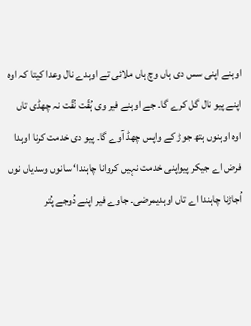اوہنے اپنی سس دی ہاں وچ ہاں ملائی تے اوہدے نال وعدا کیتا کہ اوہ اپنے پیو نال گل کرے گا۔ جے اوہنے فیر وی ہُقّت نُقّت نہ چھڈی تاں اوہ اوہنوں ہتھ جوڑ کے واپس چھڈ آوے گا۔ پیو دی خدمت کرنا اوہدا فرض اے جیکر پیواپنی خدمت نہیں کروانا چاہندا‘ سانوں وسدیاں نوں اُجاڑنا چاہندا اے تاں اوہدیمرضی۔ جاوے فیر اپنے دُوجے پُتر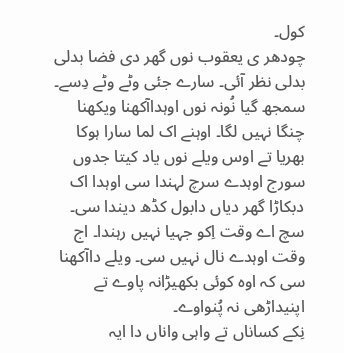کول۔
چودھر ی یعقوب نوں گھر دی فضا بدلی بدلی نظر آئی۔ سارے جئی وٹے وٹے دِسے۔ سمجھ گیا نُونہ نوں اوہداآکھنا ویکھنا چنگا نہیں لگا۔ اوہنے اک لما سارا ہوکا بھریا تے اوس ویلے نوں یاد کیتا جدوں سورج اوہدے سرچ لہندا سی اوہدا اک دبکاڑا گھر دیاں دابول کڈھ دیندا سی۔ سچ اے وقت اِکو جہیا نہیں رہندا۔ اج وقت اوہدے نال نہیں سی۔ ویلے داآکھنا سی کہ اوہ کوئی بکھیڑانہ پاوے تے اپنیداڑھی نہ پُنواوے۔
نِکے کساناں تے واہی واناں دا ایہ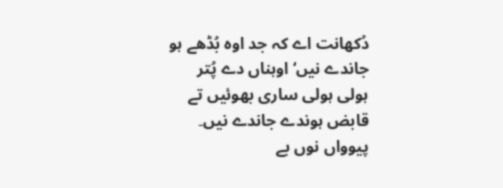دُکھانت اے کہ جد اوہ بُڈھے ہو جاندے نیں‘ اوہناں دے پُتر ہولی ہولی ساری بھوئیں تے قابض ہوندے جاندے نیں۔ پیوواں نوں بے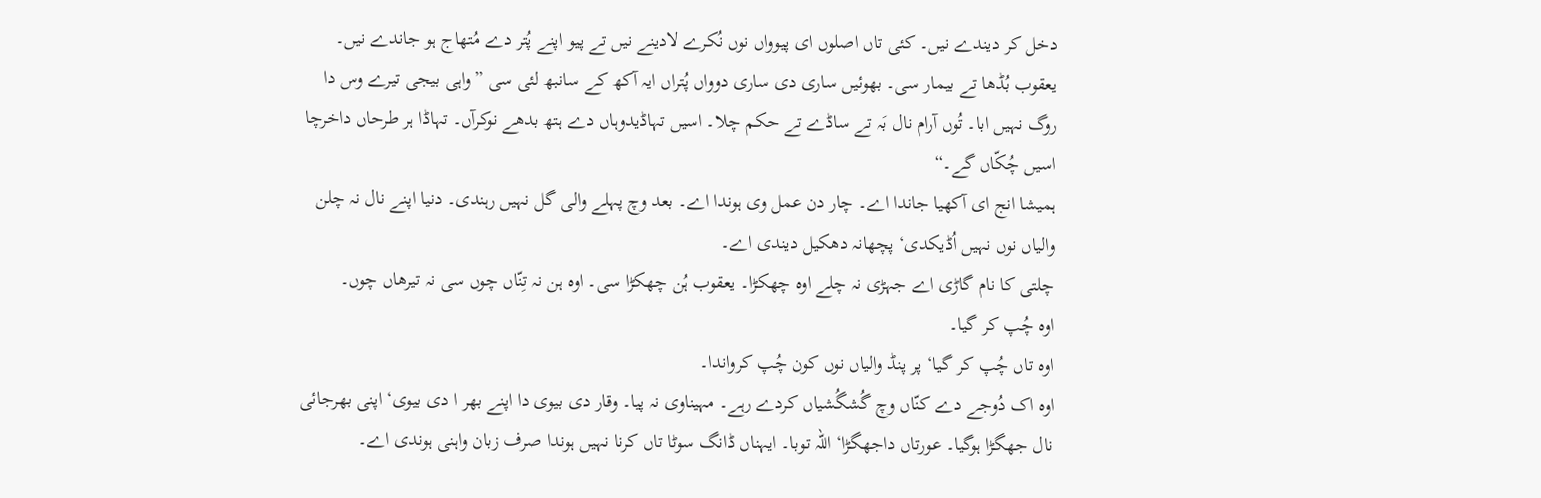دخل کر دیندے نیں۔ کئی تاں اصلوں ای پیوواں نوں نُکرے لادینے نیں تے پیو اپنے پُتر دے مُتھاج ہو جاندے نیں۔ یعقوب بُڈھا تے بیمار سی۔ بھوئیں ساری دی ساری دوواں پُتراں ایہ آکھ کے سانبھ لئی سی ”واہی بیجی تیرے وس دا روگ نہیں ابا۔ تُوں آرام نال بَہ تے ساڈے تے حکم چلا۔ اسیں تہاڈیدوہاں دے ہتھ بدھے نوکرآں۔ تہاڈا ہر طرحاں داخرچا اسیں چُکّاں گے۔“
ہمیشا انج ای آکھیا جاندا اے۔ چار دن عمل وی ہوندا اے۔ بعد وچ پہلے والی گل نہیں رہندی۔ دنیا اپنے نال نہ چلن والیاں نوں نہیں اُڈیکدی‘ پچھانہ دھکیل دیندی اے۔
چلتی کا نام گاڑی اے جہڑی نہ چلے اوہ چھکڑا۔ یعقوب ہُن چھکڑا سی۔ اوہ ہن نہ تِنّاں چوں سی نہ تیرھاں چوں۔
اوہ چُپ کر گیا۔
اوہ تاں چُپ کر گیا‘ پر پنڈ والیاں نوں کون چُپ کرواندا۔
اوہ اک دُوجے دے کنّاں وچ گُشگُشیاں کردے رہے۔ مہیناوی نہ پیا۔ وقار دی بیوی دا اپنے بھر ا دی بیوی‘ اپنی بھرجائی نال جھگڑا ہوگیا۔ عورتاں داجھگڑا‘ اللہ توبا۔ ایہناں ڈانگ سوٹا تاں کرنا نہیں ہوندا صرف زبان واہنی ہوندی اے۔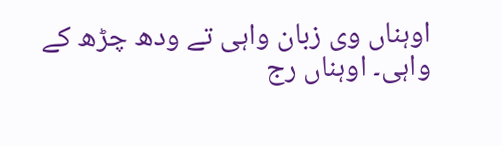اوہناں وی زبان واہی تے ودھ چڑھ کے واہی۔ اوہناں رج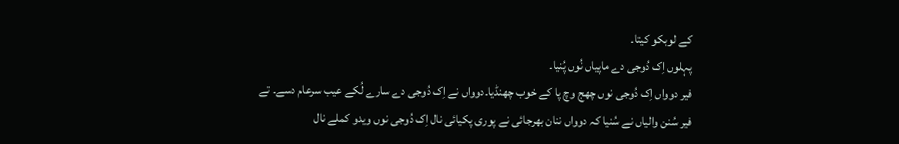کے لوبکو کیتا۔
پہلوں اِک دُوجی دے ماپیاں نُوں پُنیا۔
فیر دوواں اِک دُوجی نوں چھج وچ پا کے خوب چھنڈیا۔دوواں نے اِک دُوجی دے سارے لُکے عیب سرعام دسے۔ تے فیر سُنن والیاں نے سُنیا کہ دوواں ننان بھرجائی نے پوری پکیائی نال اِک دُوجی نوں ویدو کملے نال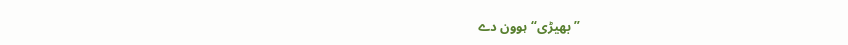”بھیڑی“ہوون دے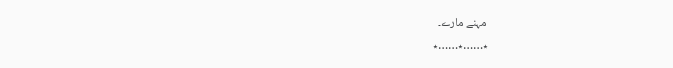مہنے مارے۔
٭……٭……٭